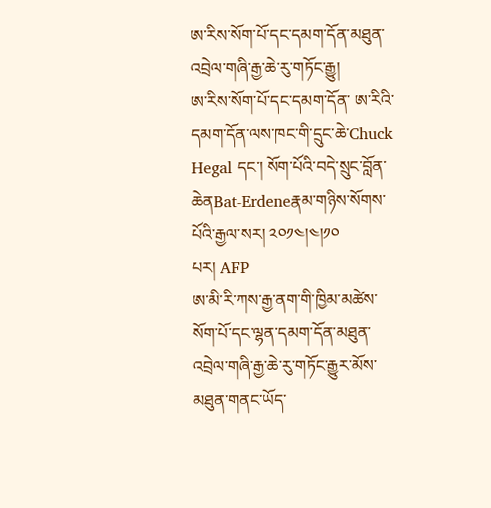ཨ་རིས་སོག་པོ་དང་དམག་དོན་མཐུན་འབྲེལ་གཞི་རྒྱ་ཆེ་རུ་གཏོང་རྒྱུ།
ཨ་རིས་སོག་པོ་དང་དམག་དོན་ ཨ་རིའི་དམག་དོན་ལས་ཁང་གི་དྲུང་ཆེ་Chuck Hegal དང་། སོག་པོའི་བདེ་སྲུང་བློན་ཆེནBat-Erdeneརྣམ་གཉིས་སོགས་པོའི་རྒྱལ་སར། ༢༠༡༤།༤།༡༠
པར། AFP
ཨ་མི་རི་ཀས་རྒྱ་ནག་གི་ཁྱིམ་མཚེས་སོག་པོ་དང་ལྷན་དམག་དོན་མཐུན་འབྲེལ་གཞི་རྒྱ་ཆེ་རུ་གཏོང་རྒྱུར་མོས་མཐུན་གནང་ཡོད་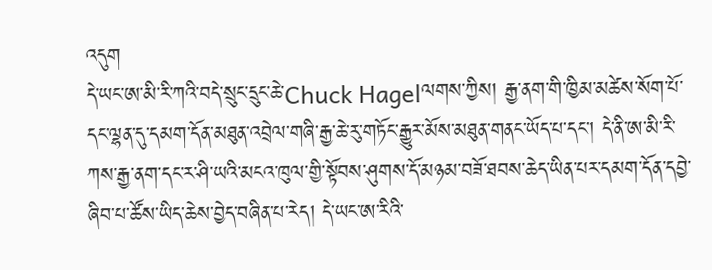འདུག
དེ་ཡང་ཨ་མི་རི་ཀའི་བདེ་སྲུང་དྲུང་ཆེ་Chuck Hagelལགས་ཀྱིས། རྒྱ་ནག་གི་ཁྱིམ་མཚེས་སོག་པོ་དང་ལྷན་དུ་དམག་དོན་མཐུན་འབྲེལ་གཞི་རྒྱ་ཆེ་རུ་གཏོང་རྒྱུར་མོས་མཐུན་གནང་ཡོད་པ་དང་། དེ་ནི་ཨ་མི་རི་ཀས་རྒྱ་ནག་དང་ར་ཤི་ཡའི་མངའ་ཁུལ་གྱི་སྟོབས་ཤུགས་དོ་མཉམ་བཟོ་ཐབས་ཆེད་ཡིན་པར་དམག་དོན་དབྱེ་ཞིབ་པ་ཚོས་ཡིད་ཆེས་བྱེད་བཞིན་པ་རེད། དེ་ཡང་ཨ་རིའི་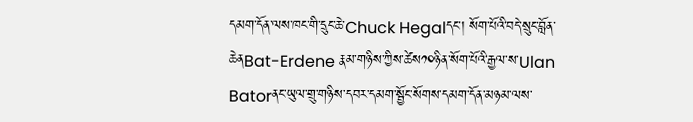དམག་དོན་ལས་ཁང་གི་དྲུང་ཆེ་Chuck Hegalདང་། སོག་པོའི་བདེ་སྲུང་བློན་ཆེནBat-Erdene རྣམ་གཉིས་ཀྱིས་ཚེས༡༠ཉིན་སོག་པོའི་རྒྱལ་ས་Ulan Batorནང་ཡུལ་གྲུ་གཉིས་དབར་དམག་སྦྱོང་སོགས་དམག་དོན་མཉམ་ལས་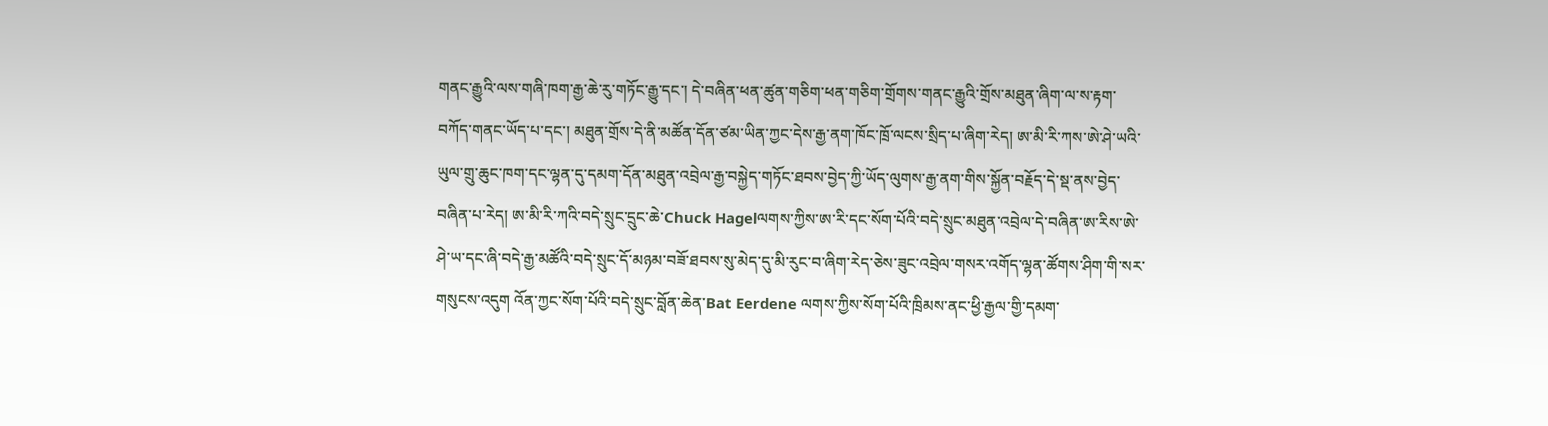གནང་རྒྱུའི་ལས་གཞི་ཁག་རྒྱ་ཆེ་རུ་གཏོང་རྒྱུ་དང་། དེ་བཞིན་ཕན་ཚུན་གཅིག་ཕན་གཅིག་གྲོགས་གནང་རྒྱུའི་གྲོས་མཐུན་ཞིག་ལ་ས་རྟག་བཀོད་གནང་ཡོད་པ་དང་། མཐུན་གྲོས་དེ་ནི་མཚོན་དོན་ཙམ་ཡིན་ཀྱང་དེས་རྒྱ་ནག་ཁོང་ཁྲོ་ལངས་སྲིད་པ་ཞིག་རེད། ཨ་མི་རི་ཀས་ཨེ་ཤེ་ཡའི་ཡུལ་གྲུ་ཆུང་ཁག་དང་ལྷན་དུ་དམག་དོན་མཐུན་འབྲེལ་རྒྱ་བསྐྱེད་གཏོང་ཐབས་བྱེད་ཀྱི་ཡོད་ལུགས་རྒྱ་ནག་གིས་སྐྱོན་བརྗོད་དེ་སྡ་ནས་བྱེད་བཞིན་པ་རེད། ཨ་མི་རི་ཀའི་བདེ་སྲུང་དྲུང་ཆེ་Chuck Hagelལགས་ཀྱིས་ཨ་རི་དང་སོག་པོའི་བདེ་སྲུང་མཐུན་འབྲེལ་དེ་བཞིན་ཨ་རིས་ཨེ་ཤེ་ཡ་དང་ཞི་བདེ་རྒྱ་མཚོའི་བདེ་སྲུང་དོ་མཉམ་བཟོ་ཐབས་སུ་མེད་དུ་མི་རུང་བ་ཞིག་རེད་ཅེས་ཟུང་འབྲེལ་གསར་འགོད་ལྷན་ཚོགས་ཤིག་གི་སར་གསུངས་འདུག འོན་ཀྱང་སོག་པོའི་བདེ་སྲུང་བློན་ཆེན་Bat Eerdene ལགས་ཀྱིས་སོག་པོའི་ཁྲིམས་ནང་ཕྱི་རྒྱལ་གྱི་དམག་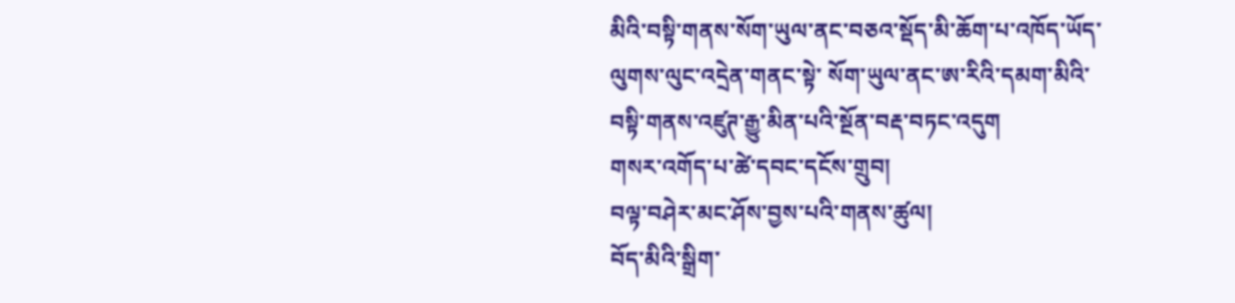མིའི་བསྟི་གནས་སོག་ཡུལ་ནང་བཅའ་སྡོད་མི་ཆོག་པ་འཁོད་ཡོད་ལུགས་ལུང་འདྲེན་གནང་སྟེ་ སོག་ཡུལ་ནང་ཨ་རིའི་དམག་མིའི་བསྟི་གནས་འཛུཊ་རྒྱུ་མིན་པའི་སྔོན་བརྡ་བཏང་འདུག
གསར་འགོད་པ་ཚེ་དབང་དངོས་གྲུབ།
བལྟ་བཤེར་མང་ཤོས་བྱས་པའི་གནས་ཚུལ།
བོད་མིའི་སྒྲིག་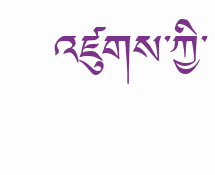འཛུགས་ཀྱི་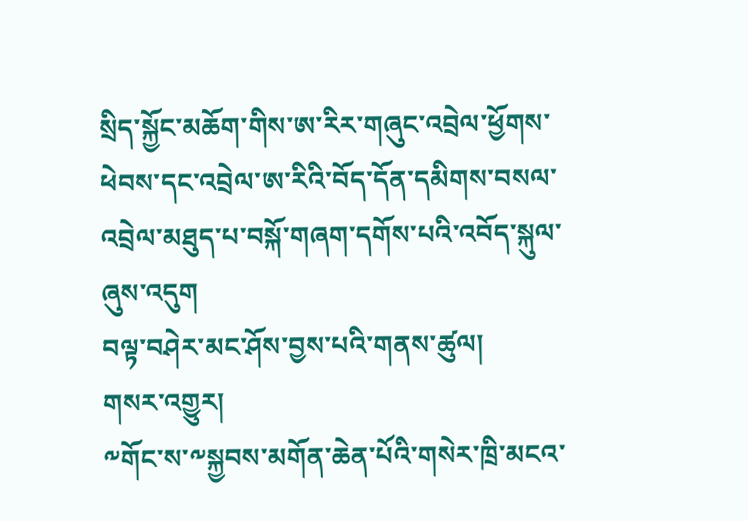སྲིད་སྐྱོང་མཆོག་གིས་ཨ་རིར་གཞུང་འབྲེལ་ཕྱོགས་ཕེབས་དང་འབྲེལ་ཨ་རིའི་བོད་དོན་དམིགས་བསལ་འབྲེལ་མཐུད་པ་བསྐོ་གཞག་དགོས་པའི་འབོད་སྐུལ་ཞུས་འདུག
བལྟ་བཤེར་མང་ཤོས་བྱས་པའི་གནས་ཚུལ།
གསར་འགྱུར།
༸གོང་ས་༸སྐྱབས་མགོན་ཆེན་པོའི་གསེར་ཁྲི་མངའ་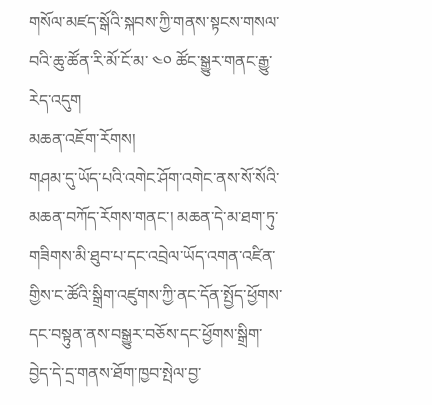གསོལ་མཛད་སྒོའི་སྐབས་ཀྱི་གནས་སྟངས་གསལ་བའི་ཆུ་ཚོན་རི་མོ་ངོ་མ་ ༤༠ ཚོང་སྒྱུར་གནང་རྒྱུ་རེད་འདུག
མཆན་འཇོག་རོགས།
གཤམ་དུ་ཡོད་པའི་འགེང་ཤོག་འགེང་ནས་སོ་སོའི་མཆན་བཀོད་རོགས་གནང་། མཆན་དེ་མ་ཐག་ཏུ་གཟིགས་མི་ཐུབ་པ་དང་འབྲེལ་ཡོད་འགན་འཛིན་གྱིས་ང་ཚོའི་སྒྲིག་འཛུགས་ཀྱི་ནང་དོན་སྤྱོད་ཕྱོགས་དང་བསྟུན་ནས་བསྒྱུར་བཅོས་དང་ཕྱོགས་སྒྲིག་བྱེད་དེ་དྲ་གནས་ཐོག་ཁྱབ་སྤེལ་བྱ་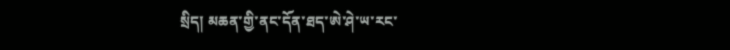སྲིད། མཆན་གྱི་ནང་དོན་ཐད་ཨེ་ཤེ་ཡ་རང་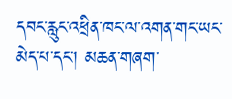དབང་རླུང་འཕྲིན་ཁང་ལ་འགན་གང་ཡང་མེད་པ་དང་། མཆན་གཞག་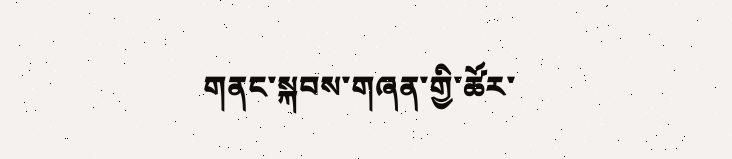གནང་སྐབས་གཞན་གྱི་ཚོར་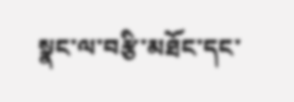སྣང་ལ་བརྩི་མཐོང་དང་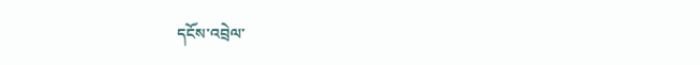དངོས་འབྲེལ་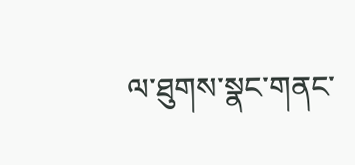ལ་ཐུགས་སྣང་གནང་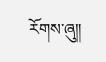རོགས་ཞུ༎